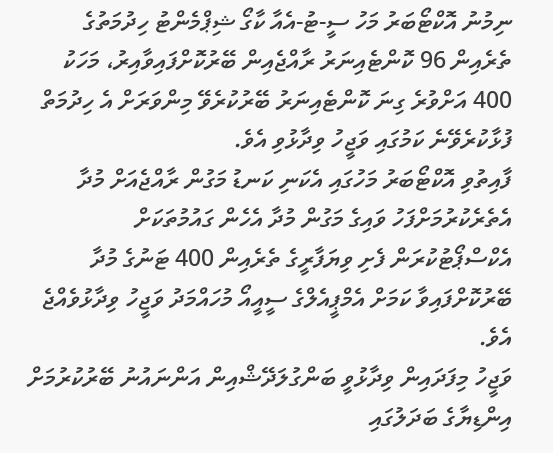ނިމުނު އޮކްޓޯބަރު މަހު ސީ-ޓު-އެއާ ކާގޯ ޝިޕްމެންޓު ހިދުމަތުގެ ތެރެއިން 96 ކޮންޓެއިނަރު ރާއްޖެއިން ބޭރުކޮށްފައިވާއިރު، މަހަކު 400 އަށްވުރެ ގިނަ ކޮންޓެއިނަރު ބޭރުކުރެވޭ މިންވަރަށް އެ ހިދުމަތް ފުޅާކުރެވޭނެ ކަމުގައި ވަޖީހު ވިދާޅުވި އެވެ.
ފާއިތުވި އޮކްޓޯބަރު މަހުގައި އެކަނި ކަނޑު މަގުން ރާއްޖެއަށް މުދާ އެތެރެކުރުމަށްފަހު ވައިގެ މަގުން މުދާ އެހެން ގައުމުތަކަށް އެކްސްޕޯޓުކުރަން ފެށި ވިޔަފާރީގެ ތެރެއިން 400 ޓަނުގެ މުދާ ބޭރުކޮށްފައިވާ ކަމަށް އެމްޕީއެލްގެ ސީއީއޯ މުހައްމަދު ވަޖީހު ވިދާޅުވެއްޖެ އެވެ.
ވަޖީހު މިފަދައިން ވިދާޅުވީ ބަންގުލަދޭޝްއިން އަންނައުނު ބޭރުކުރުމަށް އިންޑިޔާގެ ބަދަލުގައި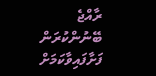ރާއްޖެ ބޭނުންކުރަން ފަށާފައިވާކަމަށް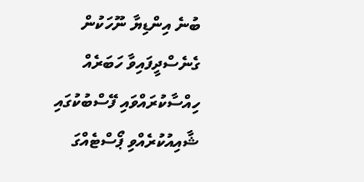ބުނެ އިންޑިޔާ ނޫހަކުން ގެނެސްދީފައިވާ ހަބަރެއް ހިއްސާކުރައްވައި ފޭސްބުކުގައި ޝާއިއުކުރެއްވި ޕޯސްޓެއްގަ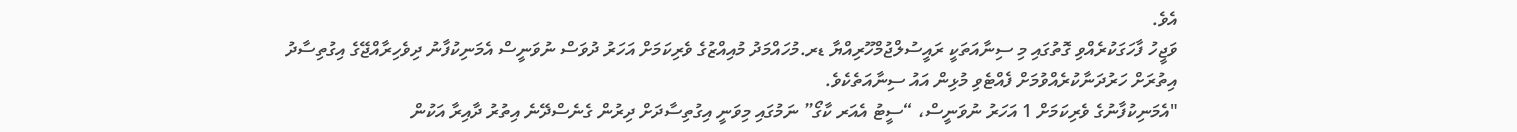އެވެ.
ވަޖީހު ފާހަގަކުރެއްވި ގޮތުގައި މި ސިނާއަތަކީ ރައީސުލްޖުމްހޫރިއްޔާ ޑރ.މުހައްމަދު މުއިއްޒުގެ ވެރިކަމަށް އަހަރު ދުވަސް ނުވަނީސް އެމަނިކުފާނު ދިވެހިރާއްޖޭގެ އިގުތިސާދު އިތުރަށް ހަރުދަނާކުރެއްވުމަށް ފެއްޓެވި މުޅިން އައު ސިނާއަތެކެވެ.
"އެމަނިކުފާނުގެ ވެރިކަމަށް 1 އަހަރު ނުވަނީސް، “ސީޓު އެއަރ ކާގޯ” ނަމުގައި މިވަނީ އިގުތިސާދަށް ދިރުން ގެނެސްދޭނެ އިތުރު ދާއިރާ އަކުން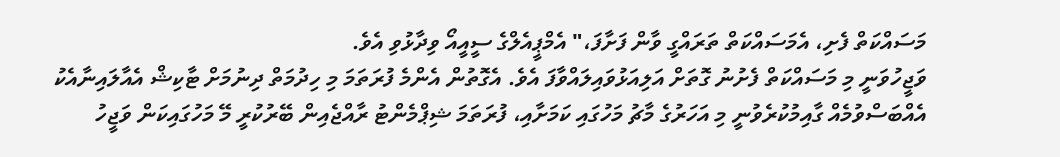މަސައްކަތް ފެށި، އެމަސައްކަތް ތަރައްގީ ވާން ފަށާފަ،" އެމްޕީއެލްގެ ސީއީއޯ ވިދާޅުވި އެވެ.
ވަޖީހުވަނީ މި މަސައްކަތް ފެށުނު ގޮތަށް އަލިއަޅުވައިލައްވާފަ އެވެ. އެގޮތުން އެންމެ ފުރަތަމަ މި ހިދުމަތް ދިނުމަށް ޓާކިޝް އެއާލައިނާއެކު އެއްބަސްވުމެއް ގާއިމުކުރެވުނީ މި އަހަރުގެ މާޗު މަހުގައި ކަމަށާއި، ފުރަތަމަ ޝިޕްމެންޓު ރާއްޖެއިން ބޭރުކުރީ މޭ މަހުގައިކަން ވަޖީހު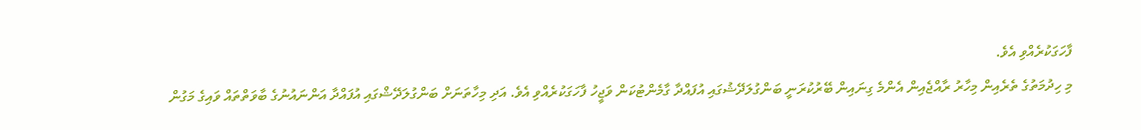ފާހަގަކުރެއްވި އެވެ.
މި ހިދުމަތުގެ ތެރެއިން މިހާރު ރާއްޖެއިން އެންމެ ގިނައިން ބޭރުކުރަނީ ބަންގުލަދޭޝުގައި އުފައްދާ ގާމެންޓުކަން ވަޖީހު ފާހަގަކުރެއްވި އެވެ. އަދި މިހާތަނަށް ބަންގުލަދޭޝްގައި އުފައްދާ އަންނައުނުގެ ބާވަތްތައް ވައިގެ މަގުން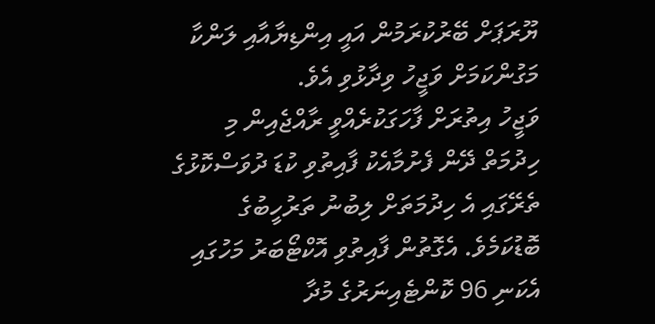ޔޫރަޕަށް ބޭރުކުރަމުން އައީ އިންޑިޔާއާއި ލަންކާ މަގުންކަމަށް ވަޖީހު ވިދާޅުވި އެވެ.
ވަޖީހު އިތުރަށް ފާހަގަކުރެއްވީ ރާއްޖެއިން މި ހިދުމަތް ދޭން ފެށުމާއެކު ފާއިތުވި ކުޑަ ދުވަސްކޮޅުގެ ތެރޭގައި އެ ހިދުމަތަށް ލިބުނު ތަރުހީބުގެ ބޮޑުކަމެވެ. އެގޮތުން ފާއިތުވި އޮކްޓޯބަރު މަހުގައި އެކަނި 96 ކޮންޓެއިނަރުގެ މުދާ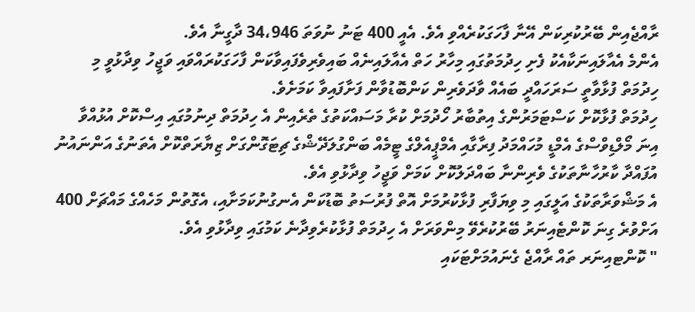ރާއްޖެއިން ބޭރުކުރިކަން އޭނާ ފާހަގަކުރެއްވި އެވެ. އެއީ 400 ޓަނު ނުވަތަ 34،946 ދާގީނާ އެވެ.
އެންމެ އެއާލައިނަކާއެކު ފެށި ހިދުމަތުގައި މިހާރު ހަތް އެއާލައިނެއް ބައިވެރިވެފައިވާކަން ފާހަގަކުރައްވައި ވަޖީހު ވިދާޅުވީ މި ހިދުމަތް ފުޅާވާތީ ސަރަހައްދީ ބައެއް ވާދަވެރިން ކަންބޮޑުވާން ފަށާފައިވާ ކަމަށެވެ.
ހިދުމަތް ފުޅާކޮށް ކަސްޓަމަރުންގެ އިތުބާރު ހޯދުމަށް ކުރާ މަސައްކަތުގެ ތެރެއިން އެ ހިދުމަތް ދިނުމުގައި އިސްކޮށް އުޅުއްވާ އިނަ މޯލްޑިވްސްގެ އެމްޑީ މުހައްމަދު ފިރާގާއި އެމްޕީއެލްގެ ޓީމެއް ބަންގުލަދޭޝްގެ ޗިޓަގޮންގަށް ޒިޔާރަތްކޮށް އެތަނުގެ އަންނައުނު އުފައްދާ ކާރުހާނާތަކުގެ ވެރިންނާ ބައްދަލުކޮށް ކަމަށް ވަޖީހު ވިދާޅުވި އެވެ.
އެ މަޝްވަރާތަކުގެ އަލީގައި މި ވިޔަފާރި ފުޅާކުރުމަށް އޮތް ފުރުސަތު ބޮޑުކަން އެނގުނުކަމަށާއި، އެގޮތުން މަހެއްގެ މައްޗަށް 400 އަށްވުރެ ގިނަ ކޮންޓެއިނަރު ބޭރުކުރެވޭ މިންވަރަށް އެ ހިދުމަތް ފުޅާކުރެވިދާނެ ކަމުގައި ވިދާޅުވި އެވެ.
" ކޮންޓއިނަރ ތައް ރާއްޖެ ގެނައުމަށްޓަކައި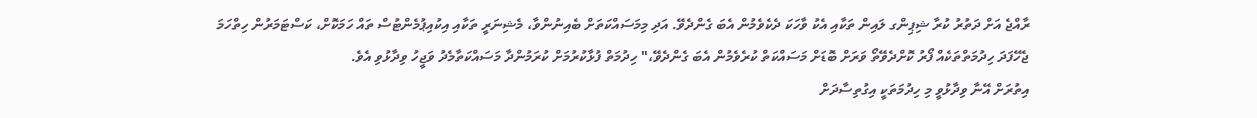ރާއްޖެ އަށް ދަތުރު ކުރާ ޝިޕިންގ ލައިން ތަކާއި އެކު ވާހަކަ ދެކެވެމުން އެބަ ގެންދެވޭ. އަދި މިމަސައްކަތަށް ބެއިނުންވާ، މެޝިނަރީ ތަކާއި އިކުއިޕުމެންޓުސް ތައް ހަމަކޮށް، ކަސްޓަމަރުން ހިތްހަމަ ޖެހޭފަދަ ހިދުމަތްތަކެއް ފޯރު ކޮށްދެވޭތޯ ވަރަށް ބޮޑަށް މަސައްކަތް ކުރެވެމުން އެބަ ގެންދެވޭ،" ހިދުމަތް ފުޅާކުރުމަށް ކުރަމުންދާ މަސައްކަތާމެދު ވަޖީހު ވިދާޅުވި އެވެ.
އިތުރަށް އޭނާ ވިދާޅުވީ މި ހިދުމަތަކީ އިގުތިސާދަށް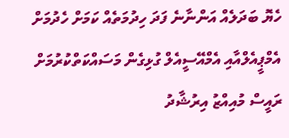ހެޔޮ ބަދަލެއް އަންނާނެ ފަދަ ހިދުމަތެއް ކަމަށް ހެދުމަށް އެމްޕީއެލްއާއި އެމްއޭސީއެލް ގުޅިގެން މަސައްކަތްކުރުމަށް ރައީސް މުއިއްޒު އިރުޝާދު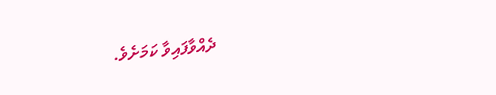ދެއްވާފައިވާ ކަމަށެވެ.